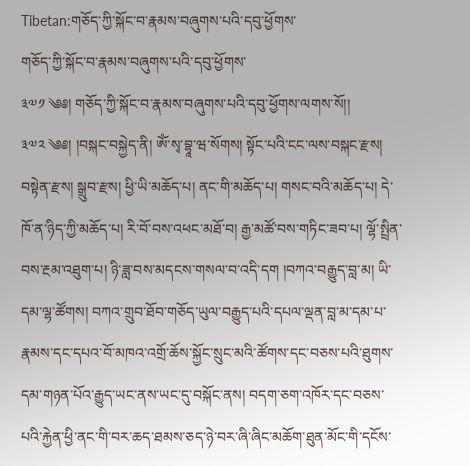Tibetan:གཅོད་ཀྱི་སྐོང་བ་རྣམས་བཞུགས་པའི་དབུ་ཕྱོགས་
གཅོད་ཀྱི་སྐོང་བ་རྣམས་བཞུགས་པའི་དབུ་ཕྱོགས་
༣༧༡ ༄༅། གཅོད་ཀྱི་སྐོང་བ་རྣམས་བཞུགས་པའི་དབུ་ཕྱོགས་ལགས་སོ།།
༣༧༢ ༄༅། །བསྐང་བསྐྱེད་ནི། ༀ་སྭ་བྷཱ་ཝ་སོགས། སྟོང་པའི་ངང་ལས་བསྐང་རྫས། བསྟེན་རྫས། སྒྲུབ་རྫས། ཕྱི་ཡི་མཆོད་པ། ནང་གི་མཆོད་པ། གསང་བའི་མཆོད་པ། དེ་ཁོ་ན་ཉིད་ཀྱི་མཆོད་པ། རི་བོ་བས་འཕང་མཐོ་བ། རྒྱ་མཚོ་བས་གཏིང་ཟབ་པ། ལྷོ་སྤྲིན་བས་རྔམ་འཐུག་པ། ཉི་ཟླ་བས་མདངས་གསལ་བ་འདི་དག །བཀའ་བརྒྱུད་བླ་མ། ཡི་དམ་ལྷ་ཚོགས། བཀའ་གྲུབ་ཐོབ་གཅོད་ཡུལ་བརྒྱུད་པའི་དཔལ་ལྡན་བླ་མ་དམ་པ་རྣམས་དང་དཔའ་བོ་མཁའ་འགྲོ་ཆོས་སྐྱོང་སྲུང་མའི་ཚོགས་དང་བཅས་པའི་ཐུགས་དམ་གཉན་པོའ་རྒྱུད་ཡང་ནས་ཡང་དུ་བསྐོང་ནས། བདག་ཅག་འཁོར་དང་བཅས་པའི་རྐྱེན་ཕྱི་ནང་གི་བར་ཆད་ཐམས་ཅད་ཉེ་བར་ཞི་ཞིང་མཆོག་ཐུན་མོང་གི་དངོས་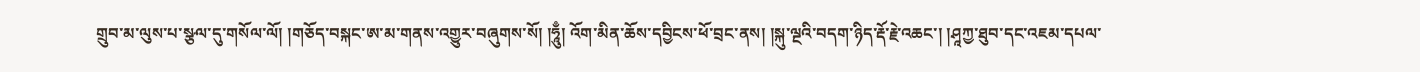གྲུབ་མ་ལུས་པ་སྩལ་དུ་གསོལ་ལོ། །གཅོད་བསྐང་ཨ་མ་གནས་འགྱུར་བཞུགས་སོ། །ཧཱུྃ། འོག་མིན་ཆོས་དབྱིངས་ཕོ་བྲང་ནས། །སྐུ་ལྔའི་བདག་ཉིད་རྡོ་རྗེ་འཆང་། །ཤཱཀྱ་ཐུབ་དང་འཇམ་དཔལ་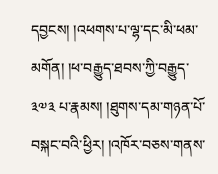དབྱངས། །འཕགས་པ་ལྷ་དང་མི་ཕམ་མགོན། །ཕ་བརྒྱུད་ཐབས་ཀྱི་བརྒྱུད་
༣༧༣ པ་རྣམས། །ཐུགས་དམ་གཉན་པོ་བསྐང་བའི་ཕྱིར། །འཁོར་བཅས་གནས་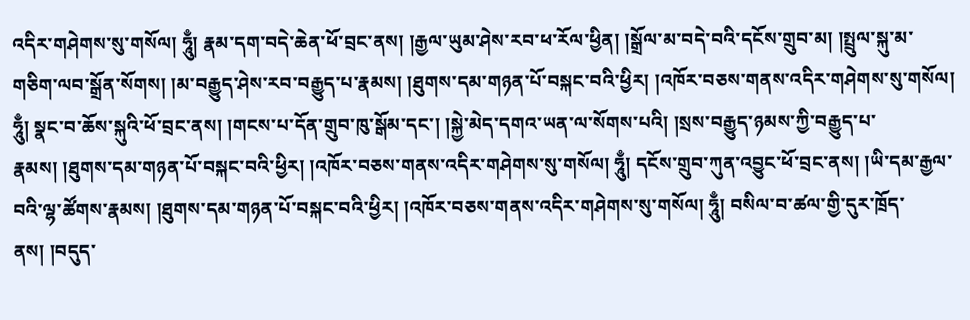འདིར་གཤེགས་སུ་གསོལ། ཧཱུྃ། རྣམ་དག་བདེ་ཆེན་ཕོ་བྲང་ནས། །རྒྱལ་ཡུམ་ཤེས་རབ་ཕ་རོལ་ཕྱིན། །སྒྲོལ་མ་བདེ་བའི་དངོས་གྲུབ་མ། །སྤྲུལ་སྐུ་མ་གཅིག་ལབ་སྒྲོན་སོགས། །མ་བརྒྱུད་ཤེས་རབ་བརྒྱུད་པ་རྣམས། །ཐུགས་དམ་གཉན་པོ་བསྐང་བའི་ཕྱིར། །འཁོར་བཅས་གནས་འདིར་གཤེགས་སུ་གསོལ། ཧཱུྃ། སྣང་བ་ཆོས་སྐུའི་ཕོ་བྲང་ནས། །གངས་པ་དོན་གྲུབ་ཁུ་སྒོམ་དང་། །སྐྱེ་མེད་དགའ་ཡན་ལ་སོགས་པའི། །སྲས་བརྒྱུད་ཉམས་ཀྱི་བརྒྱུད་པ་རྣམས། །ཐུགས་དམ་གཉན་པོ་བསྐང་བའི་ཕྱིར། །འཁོར་བཅས་གནས་འདིར་གཤེགས་སུ་གསོལ། ཧཱུྃ། དངོས་གྲུབ་ཀུན་འབྱུང་ཕོ་བྲང་ནས། །ཡི་དམ་རྒྱལ་བའི་ལྷ་ཚོགས་རྣམས། །ཐུགས་དམ་གཉན་པོ་བསྐང་བའི་ཕྱིར། །འཁོར་བཅས་གནས་འདིར་གཤེགས་སུ་གསོལ། ཧཱུྃ། བསིལ་བ་ཚལ་གྱི་དུར་ཁྲོད་ནས། །བདུད་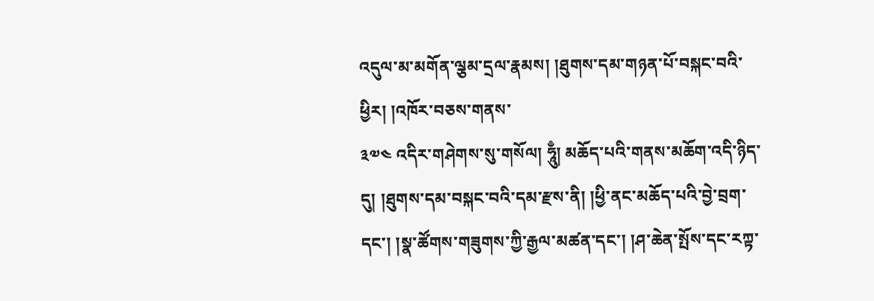འདུལ་མ་མགོན་ལྕམ་དྲལ་རྣམས། །ཐུགས་དམ་གཉན་པོ་བསྐང་བའི་ཕྱིར། །འཁོར་བཅས་གནས་
༣༧༤ འདིར་གཤེགས་སུ་གསོལ། ཧཱུྃ། མཆོད་པའི་གནས་མཆོག་འདི་ཉིད་དུ། །ཐུགས་དམ་བསྐང་བའི་དམ་རྫས་ནི། །ཕྱི་ནང་མཆོད་པའི་བྱེ་བྲག་དང་། །སྣ་ཚོགས་གཟུགས་ཀྱི་རྒྱལ་མཚན་དང་། །ཤ་ཆེན་སྤོས་དང་རཀྟ་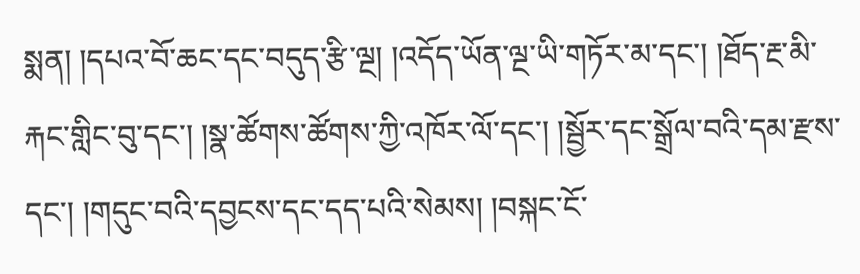སྨན། །དཔའ་བོ་ཆང་དང་བདུད་རྩི་ལྔ། །འདོད་ཡོན་ལྔ་ཡི་གཏོར་མ་དང་། །ཐོད་རྔ་མི་རྐང་གླིང་བུ་དང་། །སྣ་ཚོགས་ཚོགས་ཀྱི་འཁོར་ལོ་དང་། །སྦྱོར་དང་སྒྲོལ་བའི་དམ་རྫས་དང་། །གདུང་བའི་དབྱངས་དང་དད་པའི་སེམས། །བསྐང་ངོ་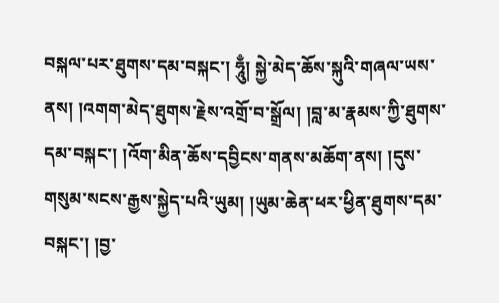བསྐལ་པར་ཐུགས་དམ་བསྐང་། ཧཱུྃ། སྐྱེ་མེད་ཆོས་སྐུའི་གཞལ་ཡས་ནས། །འགག་མེད་ཐུགས་རྗེས་འགྲོ་བ་སྒྲོལ། །བླ་མ་རྣམས་ཀྱི་ཐུགས་དམ་བསྐང་། །འོག་མིན་ཆོས་དབྱིངས་གནས་མཆོག་ནས། །དུས་གསུམ་སངས་རྒྱས་སྐྱེད་པའི་ཡུམ། །ཡུམ་ཆེན་ཕར་ཕྱིན་ཐུགས་དམ་བསྐང་། །བྱ་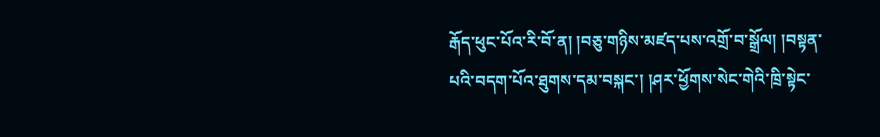རྒོད་ཕུང་པོའ་རི་བོ་ན། །བཅུ་གཉིས་མཛད་པས་འགྲོ་བ་སྒྲོལ། །བསྟན་པའི་བདག་པོའ་ཐུགས་དམ་བསྐང་། །ཤར་ཕྱོགས་སེང་གེའི་ཁྲི་སྟེང་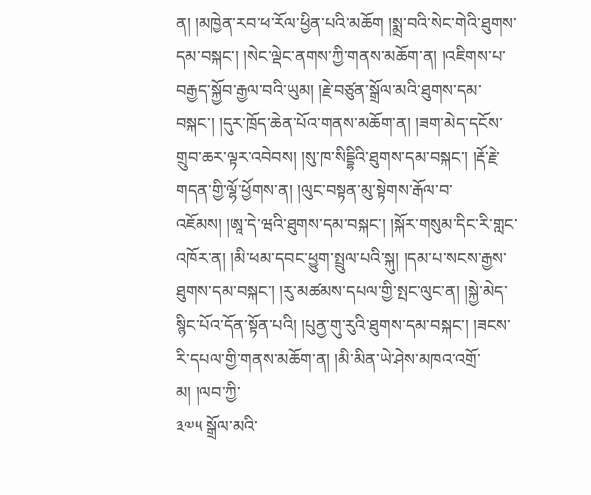ན། །མཁྱེན་རབ་ཕ་རོལ་ཕྱིན་པའི་མཆོག །སྨྲ་བའི་སེང་གེའི་ཐུགས་དམ་བསྐང་། །སེང་ལྡེང་ནགས་ཀྱི་གནས་མཆོག་ན། །འཇིགས་པ་བརྒྱད་སྐྱོབ་རྒྱལ་བའི་ཡུམ། །རྗེ་བཙུན་སྒྲོལ་མའི་ཐུགས་དམ་བསྐང་། །དུར་ཁྲོད་ཆེན་པོའ་གནས་མཆོག་ན། །ཟག་མེད་དངོས་གྲུབ་ཆར་ལྟར་འབེབས། །སུ་ཁ་སིདྡྷིའི་ཐུགས་དམ་བསྐང་། །རྡོ་རྗེ་གདན་གྱི་ལྷོ་ཕྱོགས་ན། །ལུང་བསྟན་མུ་སྟེགས་རྒོལ་བ་འཇོམས། །ཨཱ་དེ་ཝའི་ཐུགས་དམ་བསྐང་། །སྐོར་གསུམ་དིང་རི་གླང་འཁོར་ན། །མི་ཕམ་དབང་ཕྱུག་སྤྲུལ་པའི་སྐུ། །དམ་པ་སངས་རྒྱས་ཐུགས་དམ་བསྐང་། །རུ་མཚམས་དཔལ་གྱི་སྤང་ལུང་ན། །སྐྱེ་མེད་སྙིང་པོའ་དོན་སྟོན་པའི། །པུནྱ་གུ་རུའི་ཐུགས་དམ་བསྐང་། །ཟངས་རི་དཔལ་གྱི་གནས་མཆོག་ན། །མི་མིན་ཡེ་ཤེས་མཁའ་འགྲོ་མ། །ལབ་ཀྱི་
༣༧༥ སྒྲོལ་མའི་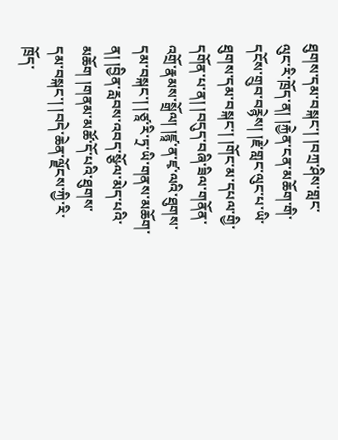ཐུགས་དམ་བསྐང་། །བཀྲ་ཤིས་གླང་ལུང་རི་ཁྲོད་ན། །རྐྱེན་ངན་མཆོག་གི་དངོས་གྲུབ་བརྙེས། །རྗེ་གླང་ལུང་པ་ཡི་ཐུགས་དམ་བསྐང་། །གོང་མ་དཔལ་གྱི་དགོན་པ་ན། །བདུད་བཞི་ཟིལ་གནོན་འགྲོ་རྣམས་སྒྲོལ། །ཛྙཱ་ན་ཛྭ་ལའི་ཐུགས་དམ་བསྐང་། །ཙཱ་རི་ཏྲ་ཡི་གནས་མཆོག་ན། །བྱིན་རླབས་འབད་སྩོལ་མེད་པའི་མཆོག །གནམ་མཚོ་དོ་པའི་ཐུགས་དམ་བསྐང་། །བདེ་ཆེན་ལྗོངས་ཀྱི་རི་ཁྲོད་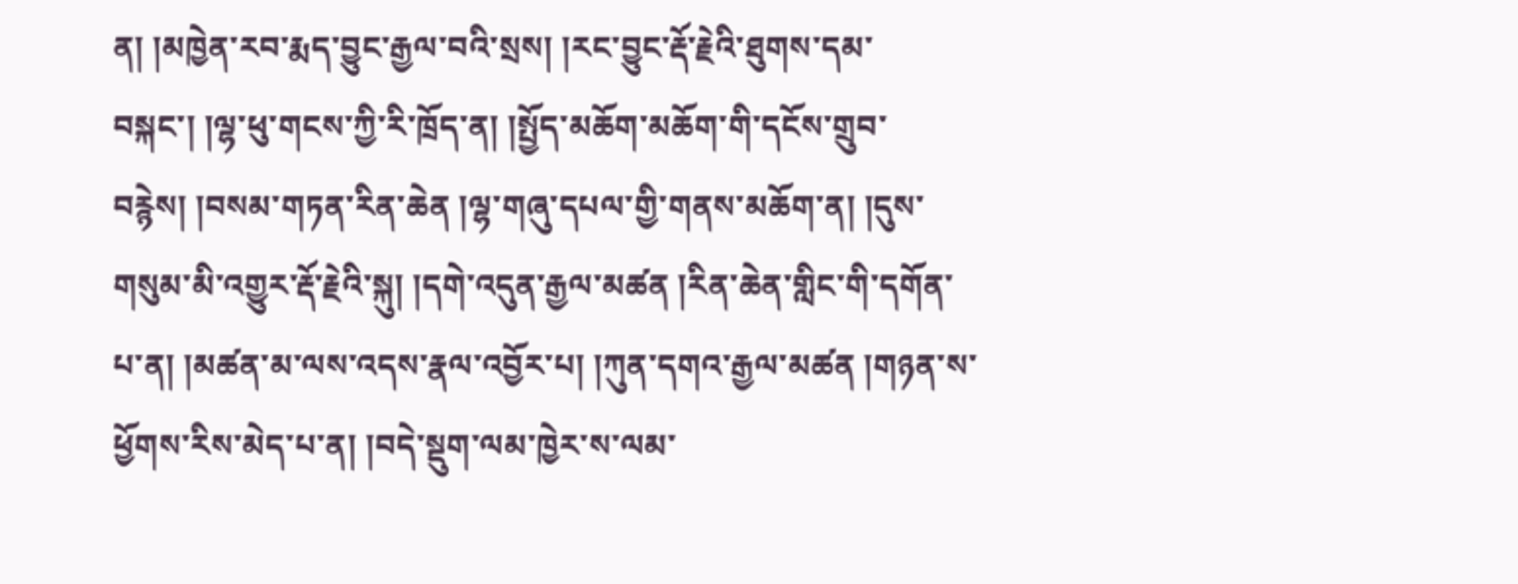ན། །མཁྱེན་རབ་རྨད་བྱུང་རྒྱལ་བའི་སྲས། །རང་བྱུང་རྡོ་རྗེའི་ཐུགས་དམ་བསྐང་། །ལྷ་ཕུ་གངས་ཀྱི་རི་ཁྲོད་ན། །སྤྱོད་མཆོག་མཆོག་གི་དངོས་གྲུབ་བརྙེས། །བསམ་གཏན་རིན་ཆེན །ལྷ་གཞུ་དཔལ་གྱི་གནས་མཆོག་ན། །དུས་གསུམ་མི་འགྱུར་རྡོ་རྗེའི་སྐུ། །དགེ་འདུན་རྒྱལ་མཚན །རིན་ཆེན་གླིང་གི་དགོན་པ་ན། །མཚན་མ་ལས་འདས་རྣལ་འབྱོར་པ། །ཀུན་དགའ་རྒྱལ་མཚན །གཉན་ས་ཕྱོགས་རིས་མེད་པ་ན། །བདེ་སྡུག་ལམ་ཁྱེར་ས་ལམ་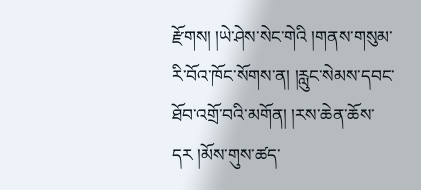རྫོགས། །ཡེ་ཤེས་སེང་གེའི །གནས་གསུམ་རི་བོའ་ཁོང་སོགས་ན། །རླུང་སེམས་དབང་ཐོབ་འགྲོ་བའི་མགོན། །རས་ཆེན་ཆོས་དར །མོས་གུས་ཚད་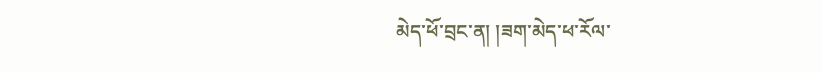མེད་ཕོ་བྲང་ན། །ཟག་མེད་ཕ་རོལ་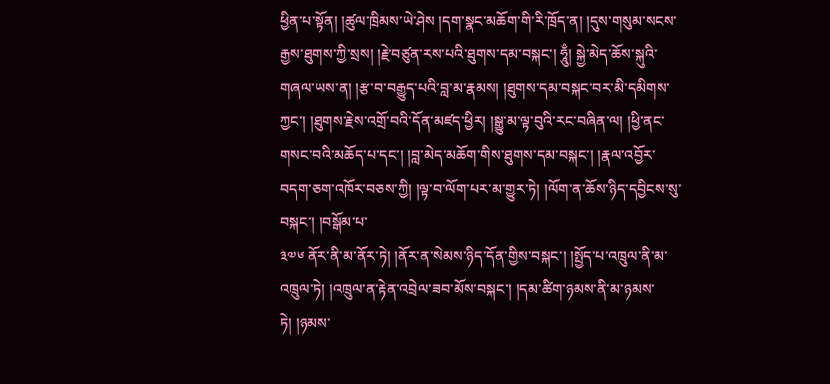ཕྱིན་པ་སྟོན། །ཚུལ་ཁྲིམས་ཡེ་ཤེས །དག་སྣང་མཆོག་གི་རི་ཁྲོད་ན། །དུས་གསུམ་སངས་རྒྱས་ཐུགས་ཀྱི་སྲས། །རྗེ་བཙུན་རས་པའི་ཐུགས་དམ་བསྐང་། ཧཱུྃ། སྐྱེ་མེད་ཆོས་སྐུའི་གཞལ་ཡས་ན། །རྩ་བ་བརྒྱུད་པའི་བླ་མ་རྣམས། །ཐུགས་དམ་བསྐང་བར་མི་དམིགས་ཀྱང་། །ཐུགས་རྗེས་འགྲོ་བའི་དོན་མཛད་ཕྱིར། །སྒྱུ་མ་ལྟ་བུའི་རང་བཞིན་ལ། །ཕྱི་ནང་གསང་བའི་མཆོད་པ་དང་། །བླ་མེད་མཆོག་གིས་ཐུགས་དམ་བསྐང་། །རྣལ་འབྱོར་བདག་ཅག་འཁོར་བཅས་ཀྱི། །ལྟ་བ་ལོག་པར་མ་གྱུར་ཏེ། །ལོག་ན་ཆོས་ཉིད་དབྱིངས་སུ་བསྐང་། །བསྒོམ་པ་
༣༧༦ ནོར་ནི་མ་ནོར་ཏེ། །ནོར་ན་སེམས་ཉིད་དོན་གྱིས་བསྐང་། །སྤྱོད་པ་འཁྲུལ་ནི་མ་འཁྲུལ་ཏེ། །འཁྲུལ་ན་རྟེན་འབྲེལ་ཟབ་མོས་བསྐང་། །དམ་ཚིག་ཉམས་ནི་མ་ཉམས་ཏེ། །ཉམས་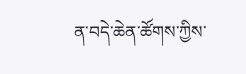ན་བདེ་ཆེན་ཚོགས་ཀྱིས་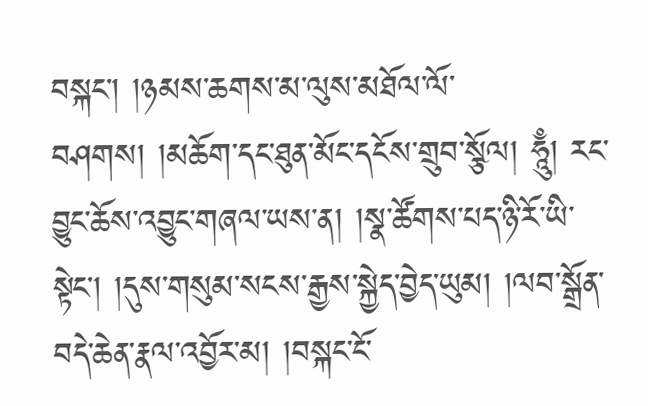བསྐང་། །ཉམས་ཆགས་མ་ལུས་མཐོལ་ལོ་བཤགས། །མཆོག་དང་ཐུན་མོང་དངོས་གྲུབ་སྩོལ། ཧཱུྃ། རང་བྱུང་ཆོས་འབྱུང་གཞལ་ཡས་ན། །སྣ་ཚོགས་པད་ཉི་རོ་ཡི་སྟེང་། །དུས་གསུམ་སངས་རྒྱས་སྐྱེད་བྱེད་ཡུམ། །ལབ་སྒྲོན་བདེ་ཆེན་རྣལ་འབྱོར་མ། །བསྐང་ངོ་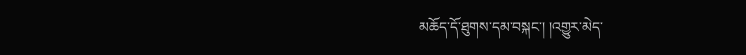མཆོད་དོ་ཐུགས་དམ་བསྐང་། །འགྱུར་མེད་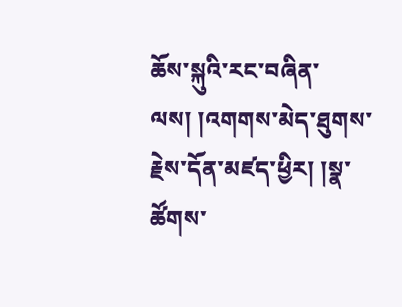ཆོས་སྐུའི་རང་བཞིན་ལས། །འགགས་མེད་ཐུགས་རྗེས་དོན་མཛད་ཕྱིར། །སྣ་ཚོགས་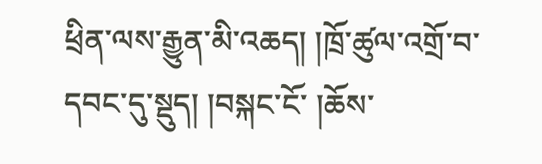ཕྲིན་ལས་རྒྱུན་མི་འཆད། །ཁྲོ་ཚུལ་འགྲོ་བ་དབང་དུ་སྡུད། །བསྐང་ངོ་ །ཆོས་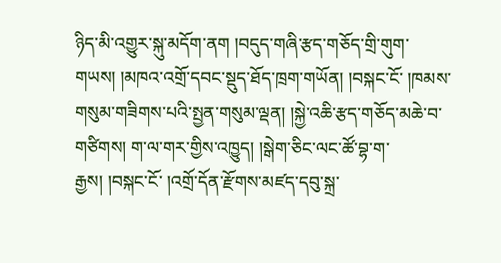ཉིད་མི་འགྱུར་སྐུ་མདོག་ནག །བདུད་གཞི་རྩད་གཅོད་གྲི་གུག་གཡས། །མཁའ་འགྲོ་དབང་སྡུད་ཐོད་ཁྲག་གཡོན། །བསྐང་ངོ་ །ཁམས་གསུམ་གཟིགས་པའི་སྤྱན་གསུམ་ལྡན། །སྐྱེ་འཆི་རྩད་གཅོད་མཆེ་བ་གཙིགས། ག་ལ་གར་གྱིས་འཁྱུད། །སྒེག་ཅིང་ལང་ཚོ་བྷ་ག་རྒྱས། །བསྐང་ངོ་ །འགྲོ་དོན་རྫོགས་མཛད་དབུ་སྐྲ་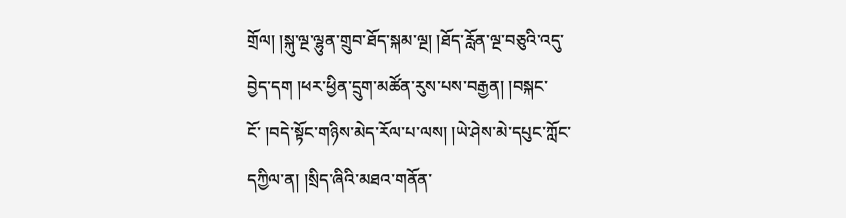གྲོལ། །སྐུ་ལྔ་ལྷུན་གྲུབ་ཐོད་སྐམ་ལྔ། །ཐོད་རློན་ལྔ་བཅུའི་འདུ་བྱེད་དག །ཕར་ཕྱིན་དྲུག་མཚོན་རུས་པས་བརྒྱན། །བསྐང་ངོ་ །བདེ་སྟོང་གཉིས་མེད་རོལ་པ་ལས། །ཡེ་ཤེས་མེ་དཔུང་ཀློང་དཀྱིལ་ན། །སྲིད་ཞིའི་མཐའ་གནོན་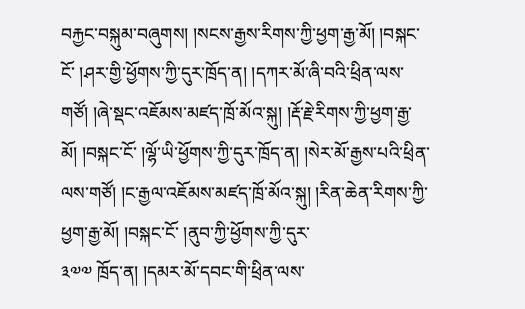བརྐྱང་བསྐུམ་བཞུགས། །སངས་རྒྱས་རིགས་ཀྱི་ཕྱག་རྒྱ་མོ། །བསྐང་ངོ་ །ཤར་གྱི་ཕྱོགས་ཀྱི་དུར་ཁྲོད་ན། །དཀར་མོ་ཞི་བའི་ཕྲིན་ལས་གཙོ། །ཞེ་སྡང་འཇོམས་མཛད་ཁྲོ་མོའ་སྐུ། །རྡོ་རྗེ་རིགས་ཀྱི་ཕྱག་རྒྱ་མོ། །བསྐང་ངོ་ །ལྷོ་ཡི་ཕྱོགས་ཀྱི་དུར་ཁྲོད་ན། །སེར་མོ་རྒྱས་པའི་ཕྲིན་ལས་གཙོ། །ང་རྒྱལ་འཇོམས་མཛད་ཁྲོ་མོའ་སྐུ། །རིན་ཆེན་རིགས་ཀྱི་ཕྱག་རྒྱ་མོ། །བསྐང་ངོ་ །ནུབ་ཀྱི་ཕྱོགས་ཀྱི་དུར་
༣༧༧ ཁྲོད་ན། །དམར་མོ་དབང་གི་ཕྲིན་ལས་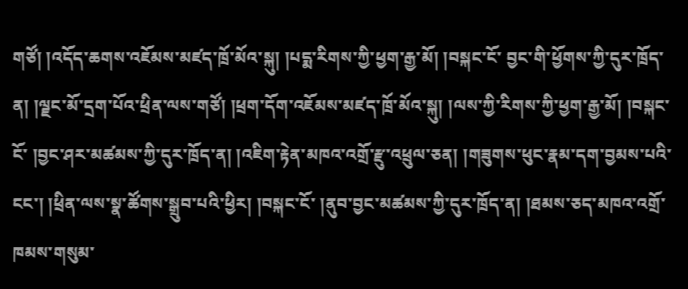གཙོ། །འདོད་ཆགས་འཇོམས་མཛད་ཁྲོ་མོའ་སྐུ། །པདྨ་རིགས་ཀྱི་ཕྱག་རྒྱ་མོ། །བསྐང་ངོ་ བྱང་གི་ཕྱོགས་ཀྱི་དུར་ཁྲོད་ན། །ལྗང་མོ་དྲག་པོའ་ཕྲིན་ལས་གཙོ། །ཕྲག་དོག་འཇོམས་མཛད་ཁྲོ་མོའ་སྐུ། །ལས་ཀྱི་རིགས་ཀྱི་ཕྱག་རྒྱ་མོ། །བསྐང་ངོ་ །བྱང་ཤར་མཚམས་ཀྱི་དུར་ཁྲོད་ན། །འཇིག་རྟེན་མཁའ་འགྲོ་རྫུ་འཕྲུལ་ཅན། །གཟུགས་ཕུང་རྣམ་དག་བྱམས་པའི་ངང་། །ཕྲིན་ལས་སྣ་ཚོགས་སྒྲུབ་པའི་ཕྱིར། །བསྐང་ངོ་ །ནུབ་བྱང་མཚམས་ཀྱི་དུར་ཁྲོད་ན། །ཐམས་ཅད་མཁའ་འགྲོ་ཁམས་གསུམ་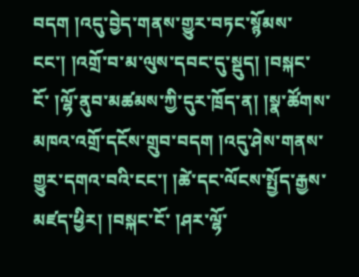བདག །འདུ་བྱེད་གནས་གྱུར་བཏང་སྙོམས་ངང་། །འགྲོ་བ་མ་ལུས་དབང་དུ་སྡུད། །བསྐང་ངོ་ །ལྷོ་ནུབ་མཚམས་ཀྱི་དུར་ཁྲོད་ན། །སྣ་ཚོགས་མཁའ་འགྲོ་དངོས་གྲུབ་བདག །འདུ་ཤེས་གནས་གྱུར་དགའ་བའི་ངང་། །ཚེ་དང་ལོངས་སྤྱོད་རྒྱས་མཛད་ཕྱིར། །བསྐང་ངོ་ །ཤར་ལྷོ་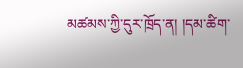མཚམས་ཀྱི་དུར་ཁྲོད་ན། །དམ་ཚིག་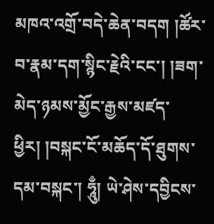མཁའ་འགྲོ་བདེ་ཆེན་བདག །ཚོར་བ་རྣམ་དག་སྙིང་རྗེའི་ངང་། །ཟག་མེད་ཉམས་མྱོང་རྒྱས་མཛད་ཕྱིར། །བསྐང་ངོ་མཆོད་དོ་ཐུགས་དམ་བསྐང་། ཧཱུྃ། ཡེ་ཤེས་དབྱིངས་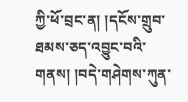ཀྱི་ཕོ་བྲང་ན། །དངོས་གྲུབ་ཐམས་ཅད་འབྱུང་བའི་གནས། །བདེ་གཤེགས་ཀུན་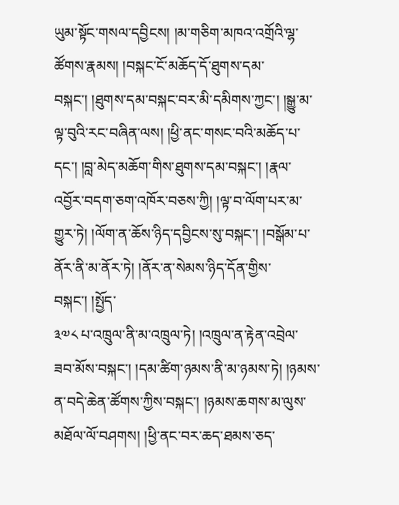ཡུམ་སྟོང་གསལ་དབྱིངས། །མ་གཅིག་མཁའ་འགྲོའི་ལྷ་ཚོགས་རྣམས། །བསྐང་ངོ་མཆོད་དོ་ཐུགས་དམ་བསྐང་། །ཐུགས་དམ་བསྐང་བར་མི་དམིགས་ཀྱང་། །སྒྱུ་མ་ལྟ་བུའི་རང་བཞིན་ལས། །ཕྱི་ནང་གསང་བའི་མཆོད་པ་དང་། །བླ་མེད་མཆོག་གིས་ཐུགས་དམ་བསྐང་། །རྣལ་འབྱོར་བདག་ཅག་འཁོར་བཅས་ཀྱི། །ལྟ་བ་ལོག་པར་མ་གྱུར་ཏེ། །ལོག་ན་ཆོས་ཉིད་དབྱིངས་སུ་བསྐང་། །བསྒོམ་པ་ནོར་ནི་མ་ནོར་ཏེ། །ནོར་ན་སེམས་ཉིད་དོན་གྱིས་བསྐང་། །སྤྱོད་
༣༧༨ པ་འཁྲུལ་ནི་མ་འཁྲུལ་ཏེ། །འཁྲུལ་ན་རྟེན་འབྲེལ་ཟབ་མོས་བསྐང་། །དམ་ཚིག་ཉམས་ནི་མ་ཉམས་ཏེ། །ཉམས་ན་བདེ་ཆེན་ཚོགས་ཀྱིས་བསྐང་། །ཉམས་ཆགས་མ་ལུས་མཐོལ་ལོ་བཤགས། །ཕྱི་ནང་བར་ཆད་ཐམས་ཅད་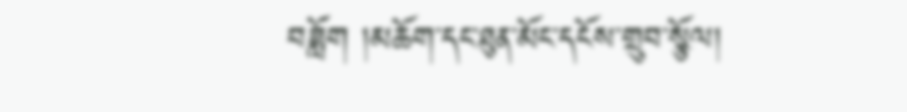བཟློག །མཆོག་དང་ཐུན་མོང་དངོས་གྲུབ་སྩོལ།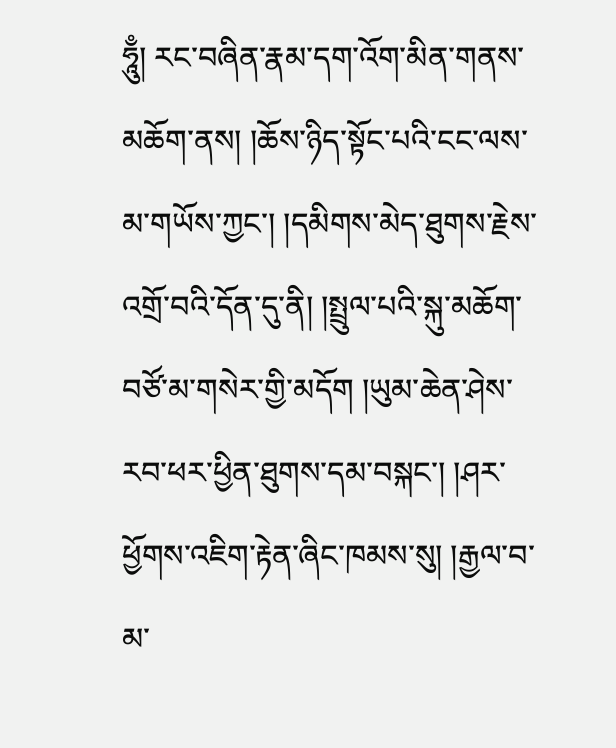ཧཱུྃ། རང་བཞིན་རྣམ་དག་འོག་མིན་གནས་མཆོག་ནས། །ཆོས་ཉིད་སྟོང་པའི་ངང་ལས་མ་གཡོས་ཀྱང་། །དམིགས་མེད་ཐུགས་རྗེས་འགྲོ་བའི་དོན་དུ་ནི། །སྤྲུལ་པའི་སྐུ་མཆོག་བཙོ་མ་གསེར་གྱི་མདོག །ཡུམ་ཆེན་ཤེས་རབ་ཕར་ཕྱིན་ཐུགས་དམ་བསྐང་། །ཤར་ཕྱོགས་འཇིག་རྟེན་ཞིང་ཁམས་སུ། །རྒྱལ་བ་མ་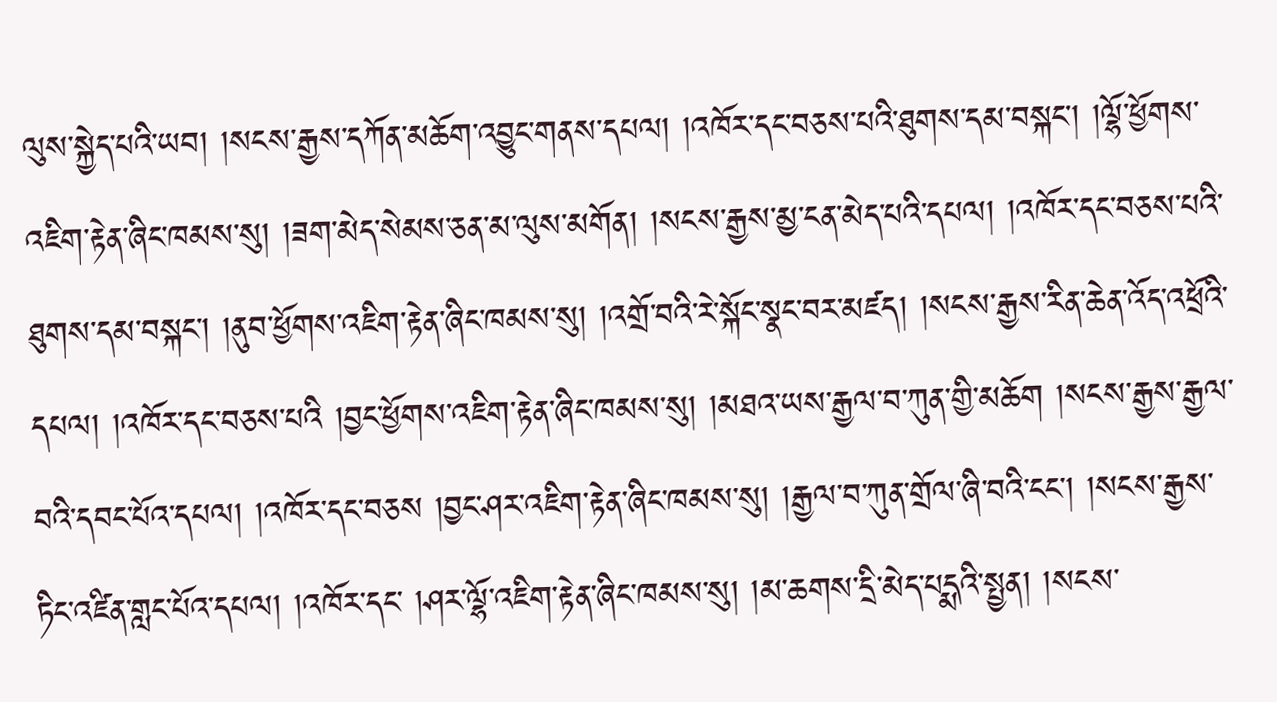ལུས་སྐྱེད་པའི་ཡབ། །སངས་རྒྱས་དཀོན་མཆོག་འབྱུང་གནས་དཔལ། །འཁོར་དང་བཅས་པའི་ཐུགས་དམ་བསྐང་། །ལྷོ་ཕྱོགས་འཇིག་རྟེན་ཞིང་ཁམས་སུ། །ཟག་མེད་སེམས་ཅན་མ་ལུས་མགོན། །སངས་རྒྱས་མྱ་ངན་མེད་པའི་དཔལ། །འཁོར་དང་བཅས་པའི་ཐུགས་དམ་བསྐང་། །ནུབ་ཕྱོགས་འཇིག་རྟེན་ཞིང་ཁམས་སུ། །འགྲོ་བའི་རེ་སྐོང་སྣང་བར་མཛད། །སངས་རྒྱས་རིན་ཆེན་འོད་འཕྲོའི་དཔལ། །འཁོར་དང་བཅས་པའི །བྱང་ཕྱོགས་འཇིག་རྟེན་ཞིང་ཁམས་སུ། །མཐའ་ཡས་རྒྱལ་བ་ཀུན་གྱི་མཆོག །སངས་རྒྱས་རྒྱལ་བའི་དབང་པོའ་དཔལ། །འཁོར་དང་བཅས །བྱང་ཤར་འཇིག་རྟེན་ཞིང་ཁམས་སུ། །རྒྱལ་བ་ཀུན་གྲོལ་ཞི་བའི་ངང་། །སངས་རྒྱས་ཏིང་འཛིན་གླང་པོའ་དཔལ། །འཁོར་དང་ །ཤར་ལྷོ་འཇིག་རྟེན་ཞིང་ཁམས་སུ། །མ་ཆགས་དྲི་མེད་པདྨའི་སྤྱན། །སངས་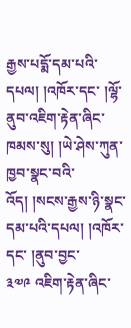རྒྱས་པདྨོ་དམ་པའི་དཔལ། །འཁོར་དང་ །ལྷོ་ནུབ་འཇིག་རྟེན་ཞིང་ཁམས་སུ། །ཡེ་ཤེས་ཀུན་ཁྱབ་སྣང་བའི་འོད། །སངས་རྒྱས་ཉི་སྣང་དམ་པའི་དཔལ། །འཁོར་དང་ །ནུབ་བྱང་
༣༧༩ འཇིག་རྟེན་ཞིང་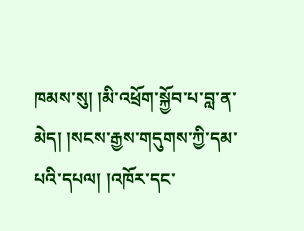ཁམས་སུ། །མི་འཕྲོག་སྐྱོབ་པ་བླ་ན་མེད། །སངས་རྒྱས་གདུགས་ཀྱི་དམ་པའི་དཔལ། །འཁོར་དང་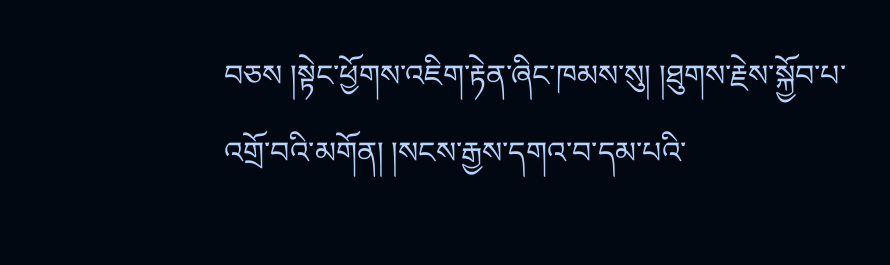བཅས །སྟེང་ཕྱོགས་འཇིག་རྟེན་ཞིང་ཁམས་སུ། །ཐུགས་རྗེས་སྐྱོབ་པ་འགྲོ་བའི་མགོན། །སངས་རྒྱས་དགའ་བ་དམ་པའི་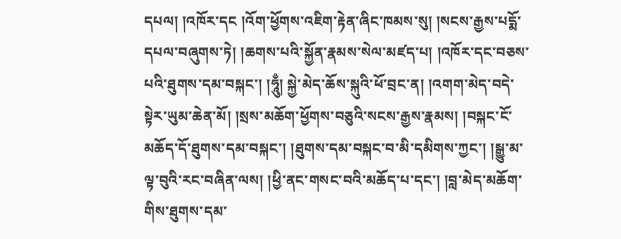དཔལ། །འཁོར་དང །འོག་ཕྱོགས་འཇིག་རྟེན་ཞིང་ཁམས་སུ། །སངས་རྒྱས་པདྨོ་དཔལ་བཞུགས་ཏེ། །ཆགས་པའི་སྐྱོན་རྣམས་སེལ་མཛད་པ། །འཁོར་དང་བཅས་པའི་ཐུགས་དམ་བསྐང་། །ཧཱུྃ། སྐྱེ་མེད་ཆོས་སྐུའི་ཕོ་བྲང་ན། །འགག་མེད་བདེ་སྟེར་ཡུམ་ཆེན་མོ། །སྲས་མཆོག་ཕྱོགས་བཅུའི་སངས་རྒྱས་རྣམས། །བསྐང་ངོ་མཆོད་དོ་ཐུགས་དམ་བསྐང་། །ཐུགས་དམ་བསྐང་བ་མི་དམིགས་ཀྱང་། །སྒྱུ་མ་ལྟ་བུའི་རང་བཞིན་ལས། །ཕྱི་ནང་གསང་བའི་མཆོད་པ་དང་། །བླ་མེད་མཆོག་གིས་ཐུགས་དམ་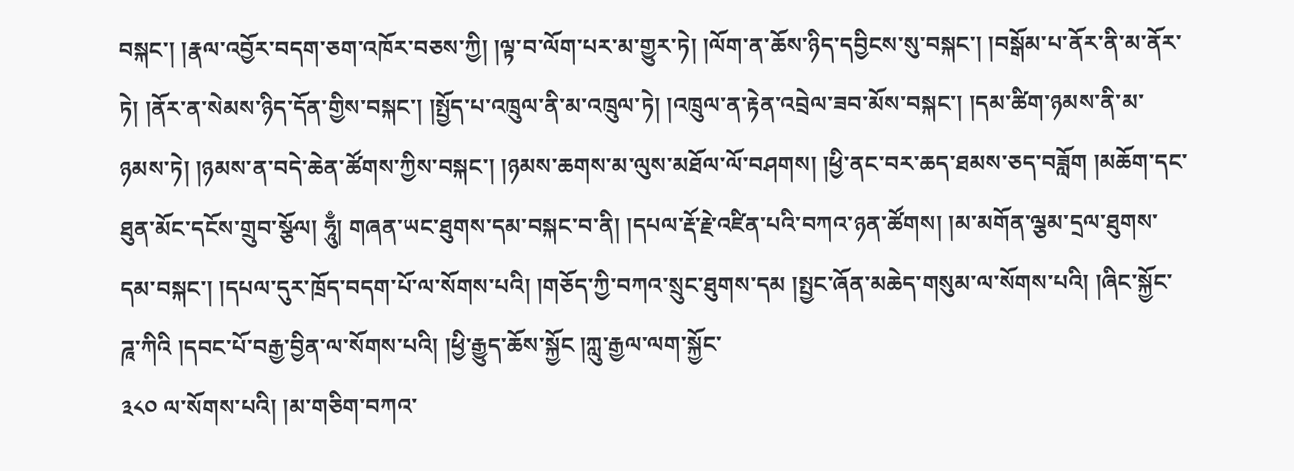བསྐང་། །རྣལ་འབྱོར་བདག་ཅག་འཁོར་བཅས་ཀྱི། །ལྟ་བ་ལོག་པར་མ་གྱུར་ཏེ། །ལོག་ན་ཆོས་ཉིད་དབྱིངས་སུ་བསྐང་། །བསྒོམ་པ་ནོར་ནི་མ་ནོར་ཏེ། །ནོར་ན་སེམས་ཉིད་དོན་གྱིས་བསྐང་། །སྤྱོད་པ་འཁྲུལ་ནི་མ་འཁྲུལ་ཏེ། །འཁྲུལ་ན་རྟེན་འབྲེལ་ཟབ་མོས་བསྐང་། །དམ་ཚིག་ཉམས་ནི་མ་ཉམས་ཏེ། །ཉམས་ན་བདེ་ཆེན་ཚོགས་ཀྱིས་བསྐང་། །ཉམས་ཆགས་མ་ལུས་མཐོལ་ལོ་བཤགས། །ཕྱི་ནང་བར་ཆད་ཐམས་ཅད་བཟློག །མཆོག་དང་ཐུན་མོང་དངོས་གྲུབ་སྩོལ། ཧཱུྃ། གཞན་ཡང་ཐུགས་དམ་བསྐང་བ་ནི། །དཔལ་རྡོ་རྗེ་འཛིན་པའི་བཀའ་ཉན་ཚོགས། །མ་མགོན་ལྕམ་དྲལ་ཐུགས་དམ་བསྐང་། །དཔལ་དུར་ཁྲོད་བདག་པོ་ལ་སོགས་པའི། །གཅོད་ཀྱི་བཀའ་སྲུང་ཐུགས་དམ །སྤྱང་ཞོན་མཆེད་གསུམ་ལ་སོགས་པའི། །ཞིང་སྐྱོང་ཌཱ་ཀིའི །དབང་པོ་བརྒྱ་བྱིན་ལ་སོགས་པའི། །ཕྱི་རྒྱུད་ཆོས་སྐྱོང །ཀླུ་རྒྱལ་ལག་སྐྱོང་
༣༨༠ ལ་སོགས་པའི། །མ་གཅིག་བཀའ་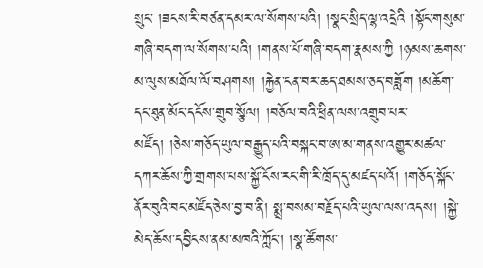སྲུང་ །ཟངས་རི་བཙན་དམར་ལ་སོགས་པའི། །སྣང་སྲིད་ལྷ་འདྲེའི །སྟོང་གསུམ་གཞི་བདག་ལ་སོགས་པའི། །གནས་པོ་གཞི་བདག་རྣམས་ཀྱི །ཉམས་ཆགས་མ་ལུས་མཐོལ་ལོ་བཤགས། །རྐྱེན་ངན་བར་ཆད་ཐམས་ཅད་བཟློག །མཆོག་དང་ཐུན་མོང་དངོས་གྲུབ་སྩོལ། །བཅོལ་བའི་ཕྲིན་ལས་འགྲུབ་པར་མཛོད། །ཅེས་གཅོད་ཡུལ་བརྒྱུད་པའི་བསྐང་བ་ཨ་མ་གནས་འགྱུར་མཚལ་དཀར་ཆོས་ཀྱི་གྲགས་པས་སྐྱོ་ངོས་རང་གི་རི་ཁྲོད་དུ་མཛད་པའོ། །གཅོད་སྐོང་ནོར་བུའི་བང་མཛོད་ཅེས་བྱ་བ་ནི། སྨྲ་བསམ་བརྗོད་པའི་ཡུལ་ལས་འདས། །སྐྱེ་མེད་ཆོས་དབྱིངས་ནམ་མཁའི་ཀློང་། །སྣ་ཚོགས་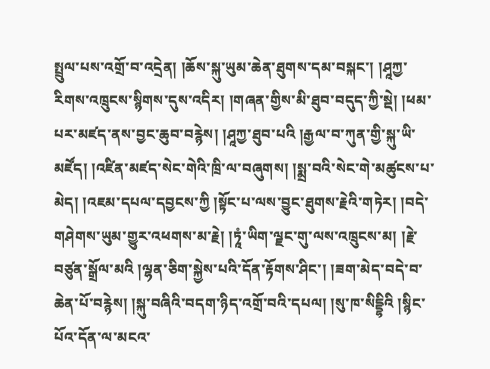སྤྲུལ་པས་འགྲོ་བ་འདྲེན། །ཆོས་སྐུ་ཡུམ་ཆེན་ཐུགས་དམ་བསྐང་། །ཤཱཀྱ་རིགས་འཁྲུངས་སྙིགས་དུས་འདིར། །གཞན་གྱིས་མི་ཐུབ་བདུད་ཀྱི་སྡེ། །ཕམ་པར་མཛད་ནས་བྱང་ཆུབ་བརྙེས། །ཤཱཀྱ་ཐུབ་པའི །རྒྱལ་བ་ཀུན་གྱི་སྐུ་ཡི་མཛོད། །འཛིན་མཛད་སེང་གེའི་ཁྲི་ལ་བཞུགས། །སྨྲ་བའི་སེང་གེ་མཚུངས་པ་མེད། །འཇམ་དཔལ་དབྱངས་ཀྱི །སྟོང་པ་ལས་བྱུང་ཐུགས་རྗེའི་གཏེར། །བདེ་གཤེགས་ཡུམ་གྱུར་འཕགས་མ་རྗེ། །ཏཱཾ་ཡིག་ལྗང་གུ་ལས་འཁྲུངས་མ། །རྗེ་བཙུན་སྒྲོལ་མའི །ལྷན་ཅིག་སྐྱེས་པའི་དོན་རྟོགས་ཤིང་། །ཟག་མེད་བདེ་བ་ཆེན་པོ་བརྙེས། །སྐུ་བཞིའི་བདག་ཉིད་འགྲོ་བའི་དཔལ། །སུ་ཁ་སིདྡྷིའི །སྙིང་པོའ་དོན་ལ་མངའ་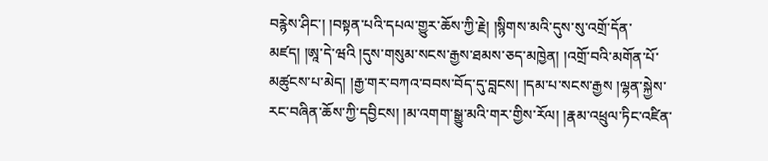བརྙེས་ཤིང་། །བསྟན་པའི་དཔལ་གྱུར་ཆོས་ཀྱི་རྗེ། །སྙིགས་མའི་དུས་སུ་འགྲོ་དོན་མཛད། །ཨཱ་དེ་ཝའི །དུས་གསུམ་སངས་རྒྱས་ཐམས་ཅད་མཁྱེན། །འགྲོ་བའི་མགོན་པོ་མཚུངས་པ་མེད། །རྒྱ་གར་བཀའ་བབས་བོད་དུ་བླངས། །དམ་པ་སངས་རྒྱས །ལྷན་སྐྱེས་རང་བཞིན་ཆོས་ཀྱི་དབྱིངས། །མ་འགག་སྒྱུ་མའི་གར་གྱིས་རོལ། །རྣམ་འཕྲུལ་ཏིང་འཛིན་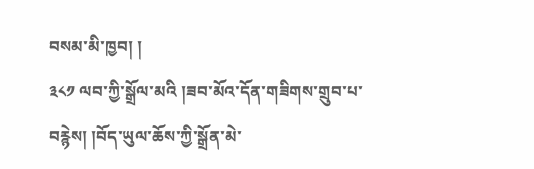བསམ་མི་ཁྱབ། །
༣༨༡ ལབ་ཀྱི་སྒྲོལ་མའི །ཟབ་མོའ་དོན་གཟིགས་གྲུབ་པ་བརྙེས། །བོད་ཡུལ་ཆོས་ཀྱི་སྒྲོན་མེ་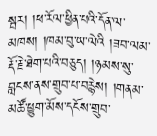སྦར། །ཕ་རོལ་ཕྱིན་པའི་དོན་ལ་མཁས། །ཁམ་བུ་ཡ་ལེའི །ཟབ་ལམ་རྡོ་རྗེ་ཐེག་པའི་བཅུད། །ཉམས་སུ་བླངས་ནས་གྲུབ་པ་བརྙེས། །གནམ་མཚོ་ཕྱུག་མོས་དངོས་གྲུབ་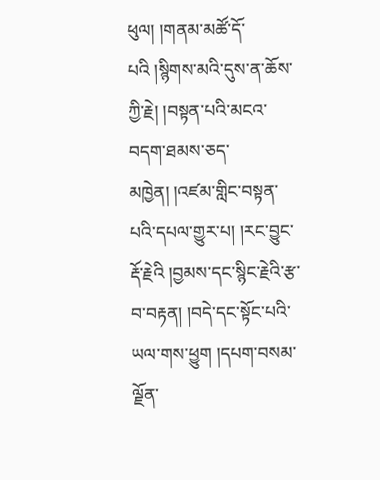ཕུལ། །གནམ་མཚོ་དོ་པའི །སྙིགས་མའི་དུས་ན་ཆོས་ཀྱི་རྗེ། །བསྟན་པའི་མངའ་བདག་ཐམས་ཅད་མཁྱེན། །འཛམ་གླིང་བསྟན་པའི་དཔལ་གྱུར་པ། །རང་བྱུང་རྡོ་རྗེའི །བྱམས་དང་སྙིང་རྗེའི་རྩ་བ་བརྟན། །བདེ་དང་སྟོང་པའི་ཡལ་གས་ཕྱུག །དཔག་བསམ་ལྗོན་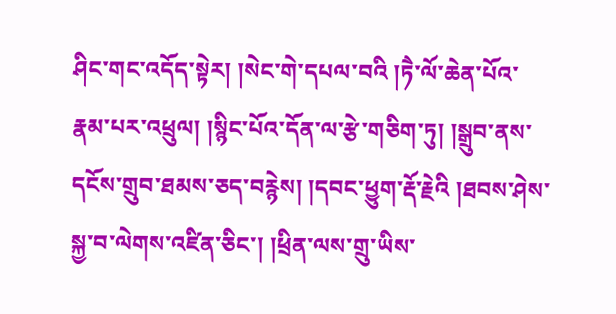ཤིང་གང་འདོད་སྟེར། །སེང་གེ་དཔལ་བའི །ཏཻ་ལོ་ཆེན་པོའ་རྣམ་པར་འཕྲུལ། །སྙིང་པོའ་དོན་ལ་རྩེ་གཅིག་ཏུ། །སྒྲུབ་ནས་དངོས་གྲུབ་ཐམས་ཅད་བརྙེས། །དབང་ཕྱུག་རྡོ་རྗེའི །ཐབས་ཤེས་སྐྱ་བ་ལེགས་འཛིན་ཅིང་། །ཕྲིན་ལས་གྲུ་ཡིས་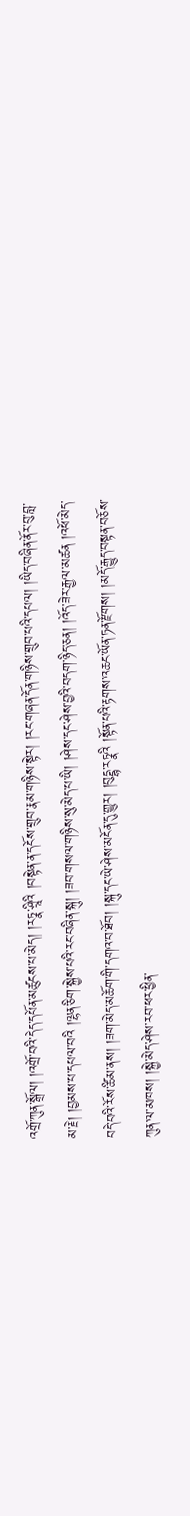འགྲོ་ཀུན་སྒྲོལ། །འགྲོ་བའི་དེད་དཔོན་མཚུངས་པ་མེད། །རཏྣ་ཤྲཱིའི །བསྟེན་ན་དངོས་གྲུབ་རྣམ་གཉིས་སྟེར། །རང་གཞན་དོན་གཉིས་གྲུབ་པའི་དཔལ། །ཡིད་བཞིན་ནོར་བུ་བླ་མ་རྗེ། །བྱམས་པ་དཔལ་བའི །ལྷན་ཅིག་སྐྱེས་པའི་རང་བཞིན་སྐུ། །ཟབ་གསལ་གཉིས་སུ་མེད་པ་ཡི། །ཤེས་དང་ཤེས་བྱའི་བདག་ཉིད་ཅན། །འོད་ཟེར་རྒྱལ་མཚན །འཕོ་མེད་བདེ་བའི་རོས་ཚིམ་ནས། །ཟག་མེད་མཆོག་གི་དགའ་བ་ཐོབ། །སྐུ་དང་ཡེ་ཤེས་མངོན་དུ་གྱུར། །བུདྡྷ་རཏྣའི །སྟོན་པའི་རྟགས་འཆང་ཡོན་ཏན་རྫོགས། །མདོ་རྒྱུད་བསྟན་བཅོས་ཀུན་ལ་མཁས། །སྐྱེ་མེད་ཤེས་རབ་ཕར་ཕྱིན་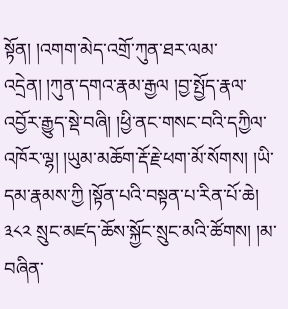སྟོན། །འགག་མེད་འགྲོ་ཀུན་ཐར་ལམ་འདྲེན། །ཀུན་དགའ་རྣམ་རྒྱལ །བྱ་སྤྱོད་རྣལ་འབྱོར་རྒྱུད་སྡེ་བཞི། །ཕྱི་ནང་གསང་བའི་དཀྱིལ་འཁོར་ལྷ། །ཡུམ་མཆོག་རྡོ་རྗེ་ཕག་མོ་སོགས། །ཡི་དམ་རྣམས་ཀྱི །སྟོན་པའི་བསྟན་པ་རིན་པོ་ཆེ།
༣༨༢ སྲུང་མཛད་ཆོས་སྐྱོང་སྲུང་མའི་ཚོགས། །མ་བཞིན་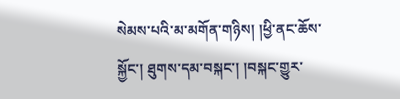སེམས་པའི་མ་མགོན་གཉིས། །ཕྱི་ནང་ཆོས་སྐྱོང་། ཐུགས་དམ་བསྐང་། །བསྐང་གྱུར་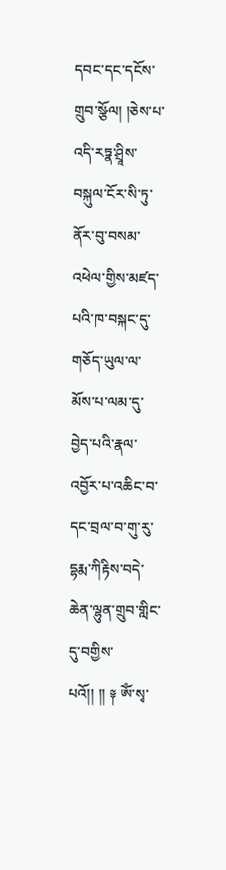དབང་དང་དངོས་གྲུབ་སྩོལ། །ཅེས་པ་འདི་རཏྣ་ཤྲཱིས་བསྐུལ་ངོར་སི་ཏུ་ནོར་བུ་བསམ་འཕེལ་གྱིས་མཛད་པའི་ཁ་བསྐང་དུ་གཅོད་ཡུལ་ལ་མོས་པ་ལམ་དུ་བྱེད་པའི་རྣལ་འབྱོར་པ་འཆིང་བ་དང་བྲལ་བ་གུ་རུ་དྷརྨ་ཀིརྟིས་བདེ་ཆེན་ལྷུན་གྲུབ་གླིང་དུ་བགྱིས་པའོ།། །། ༈ ༀ་སྭ་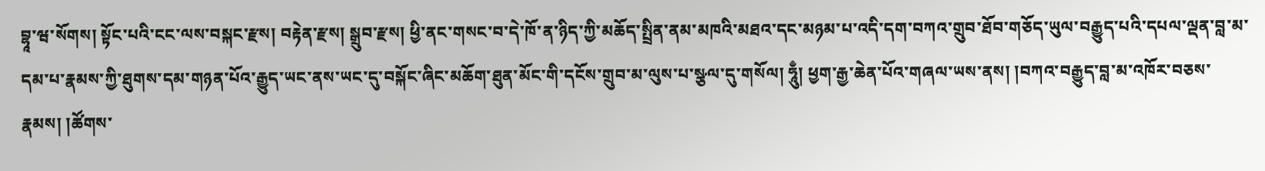བྷཱ་ཝ་སོགས། སྟོང་པའི་ངང་ལས་བསྐང་རྫས། བརྟེན་རྫས། སྒྲུབ་རྫས། ཕྱི་ནང་གསང་བ་དེ་ཁོ་ན་ཉིད་ཀྱི་མཆོད་སྤྲིན་ནམ་མཁའི་མཐའ་དང་མཉམ་པ་འདི་དག་བཀའ་གྲུབ་ཐོབ་གཅོད་ཡུལ་བརྒྱུད་པའི་དཔལ་ལྡན་བླ་མ་དམ་པ་རྣམས་ཀྱི་ཐུགས་དམ་གཉན་པོའ་རྒྱུད་ཡང་ནས་ཡང་དུ་བསྐོང་ཞིང་མཆོག་ཐུན་མོང་གི་དངོས་གྲུབ་མ་ལུས་པ་སྩལ་དུ་གསོལ། ཧཱུྃ། ཕྱག་རྒྱ་ཆེན་པོའ་གཞལ་ཡས་ནས། །བཀའ་བརྒྱུད་བླ་མ་འཁོར་བཅས་རྣམས། །ཚོགས་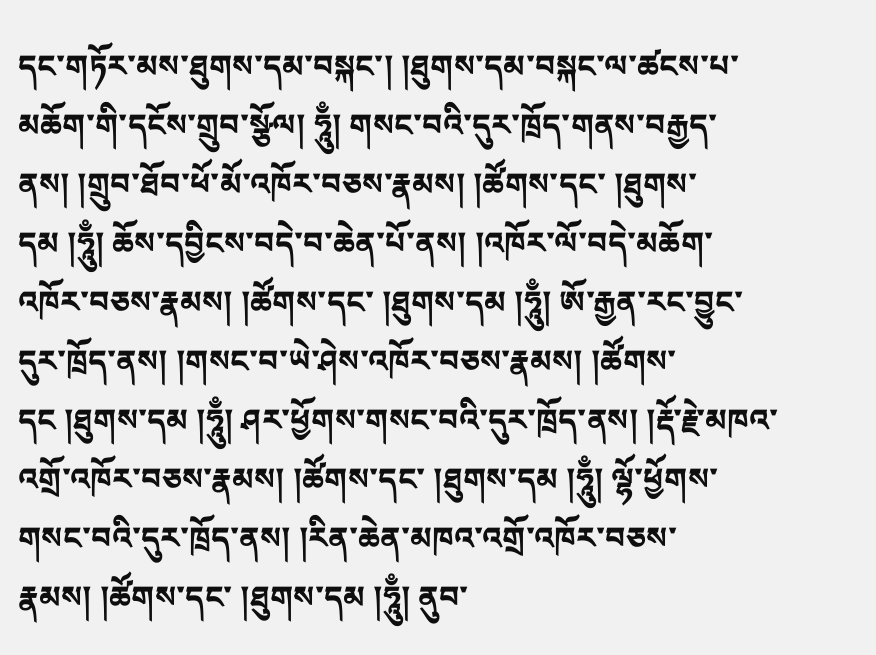དང་གཏོར་མས་ཐུགས་དམ་བསྐང་། །ཐུགས་དམ་བསྐང་ལ་ཚངས་པ་མཆོག་གི་དངོས་གྲུབ་སྩོལ། ཧཱུྃ། གསང་བའི་དུར་ཁྲོད་གནས་བརྒྱད་ནས། །གྲུབ་ཐོབ་ཕོ་མོ་འཁོར་བཅས་རྣམས། །ཚོགས་དང་ །ཐུགས་དམ །ཧཱུྃ། ཆོས་དབྱིངས་བདེ་བ་ཆེན་པོ་ནས། །འཁོར་ལོ་བདེ་མཆོག་འཁོར་བཅས་རྣམས། །ཚོགས་དང་ །ཐུགས་དམ །ཧཱུྃ། ཨོ་རྒྱན་རང་བྱུང་དུར་ཁྲོད་ནས། །གསང་བ་ཡེ་ཤེས་འཁོར་བཅས་རྣམས། །ཚོགས་དང །ཐུགས་དམ །ཧཱུྃ། ཤར་ཕྱོགས་གསང་བའི་དུར་ཁྲོད་ནས། །རྡོ་རྗེ་མཁའ་འགྲོ་འཁོར་བཅས་རྣམས། །ཚོགས་དང་ །ཐུགས་དམ །ཧཱུྃ། ལྷོ་ཕྱོགས་གསང་བའི་དུར་ཁྲོད་ནས། །རིན་ཆེན་མཁའ་འགྲོ་འཁོར་བཅས་རྣམས། །ཚོགས་དང་ །ཐུགས་དམ །ཧཱུྃ། ནུབ་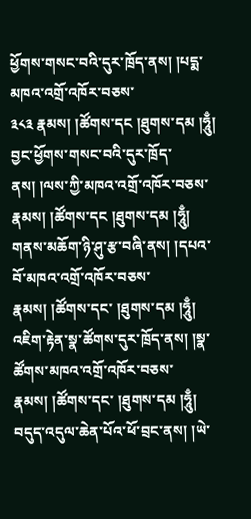ཕྱོགས་གསང་བའི་དུར་ཁྲོད་ནས། །པདྨ་མཁའ་འགྲོ་འཁོར་བཅས་
༣༨༣ རྣམས། །ཚོགས་དང །ཐུགས་དམ །ཧཱུྃ། བྱང་ཕྱོགས་གསང་བའི་དུར་ཁྲོད་ནས། །ལས་ཀྱི་མཁའ་འགྲོ་འཁོར་བཅས་རྣམས། །ཚོགས་དང །ཐུགས་དམ །ཧཱུྃ། གནས་མཆོག་ཉི་ཤུ་རྩ་བཞི་ནས། །དཔའ་བོ་མཁའ་འགྲོ་འཁོར་བཅས་རྣམས། །ཚོགས་དང་ །ཐུགས་དམ །ཧཱུྃ། འཇིག་རྟེན་སྣ་ཚོགས་དུར་ཁྲོད་ནས། །སྣ་ཚོགས་མཁའ་འགྲོ་འཁོར་བཅས་རྣམས། །ཚོགས་དང་ །ཐུགས་དམ །ཧཱུྃ། བདུད་འདུལ་ཆེན་པོའ་ཕོ་བྲང་ནས། །ཡེ་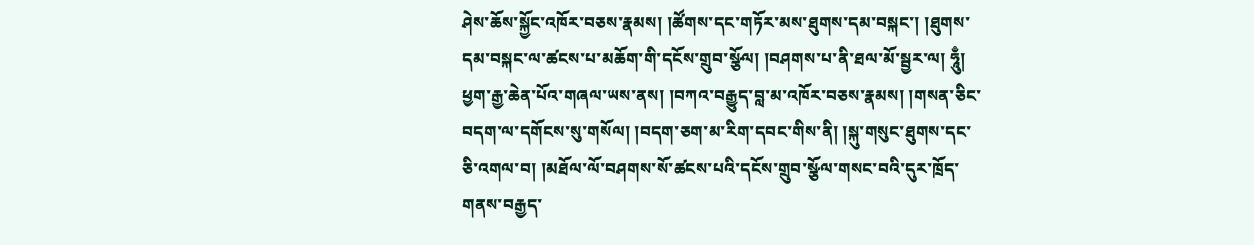ཤེས་ཆོས་སྐྱོང་འཁོར་བཅས་རྣམས། །ཚོགས་དང་གཏོར་མས་ཐུགས་དམ་བསྐང་། །ཐུགས་དམ་བསྐང་ལ་ཚངས་པ་མཆོག་གི་དངོས་གྲུབ་སྩོལ། །བཤགས་པ་ནི་ཐལ་མོ་སྦྱར་ལ། ཧཱུྃ། ཕྱག་རྒྱ་ཆེན་པོའ་གཞལ་ཡས་ནས། །བཀའ་བརྒྱུད་བླ་མ་འཁོར་བཅས་རྣམས། །གསན་ཅིང་བདག་ལ་དགོངས་སུ་གསོལ། །བདག་ཅག་མ་རིག་དབང་གིས་ནི། །སྐུ་གསུང་ཐུགས་དང་ཅི་འགལ་བ། །མཐོལ་ལོ་བཤགས་སོ་ཚངས་པའི་དངོས་གྲུབ་སྩོལ་གསང་བའི་དུར་ཁྲོད་གནས་བརྒྱད་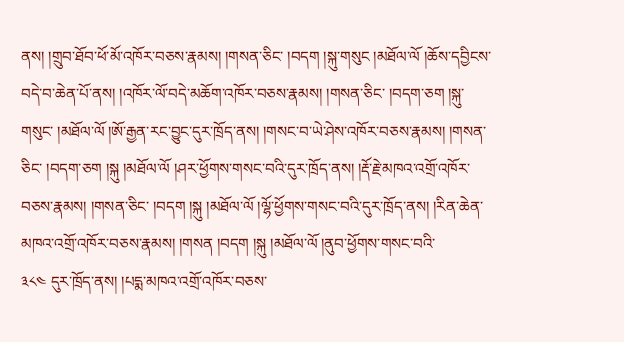ནས། །གྲུབ་ཐོབ་ཕོ་མོ་འཁོར་བཅས་རྣམས། །གསན་ཅིང་ །བདག །སྐུ་གསུང །མཐོལ་ལོ །ཆོས་དབྱིངས་བདེ་བ་ཆེན་པོ་ནས། །འཁོར་ལོ་བདེ་མཆོག་འཁོར་བཅས་རྣམས། །གསན་ཅིང་ །བདག་ཅག །སྐུ་གསུང་ །མཐོལ་ལོ །ཨོ་རྒྱན་རང་བྱུང་དུར་ཁྲོད་ནས། །གསང་བ་ཡེ་ཤེས་འཁོར་བཅས་རྣམས། །གསན་ཅིང་ །བདག་ཅག །སྐུ །མཐོལ་ལོ །ཤར་ཕྱོགས་གསང་བའི་དུར་ཁྲོད་ནས། །རྡོ་རྗེ་མཁའ་འགྲོ་འཁོར་བཅས་རྣམས། །གསན་ཅིང་ །བདག །སྐུ །མཐོལ་ལོ །ལྷོ་ཕྱོགས་གསང་བའི་དུར་ཁྲོད་ནས། །རིན་ཆེན་མཁའ་འགྲོ་འཁོར་བཅས་རྣམས། །གསན །བདག །སྐུ །མཐོལ་ལོ །ནུབ་ཕྱོགས་གསང་བའི་
༣༨༤ དུར་ཁྲོད་ནས། །པདྨ་མཁའ་འགྲོ་འཁོར་བཅས་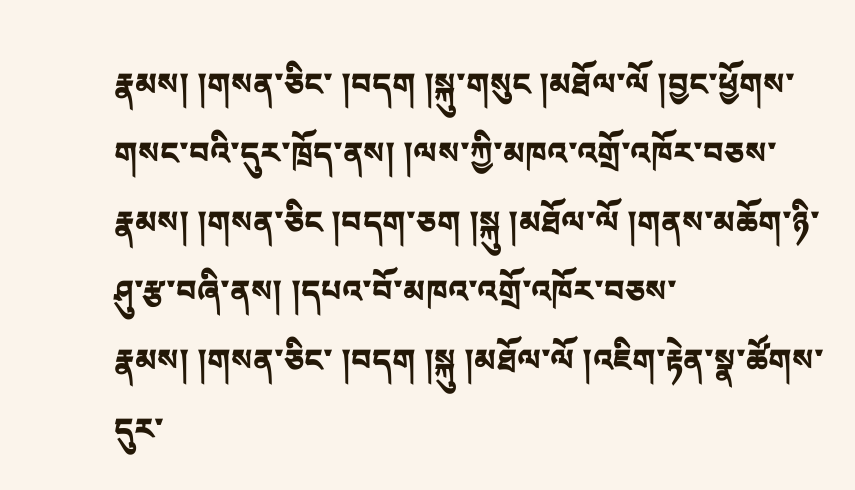རྣམས། །གསན་ཅིང་ །བདག །སྐུ་གསུང །མཐོལ་ལོ །བྱང་ཕྱོགས་གསང་བའི་དུར་ཁྲོད་ནས། །ལས་ཀྱི་མཁའ་འགྲོ་འཁོར་བཅས་རྣམས། །གསན་ཅིང །བདག་ཅག །སྐུ །མཐོལ་ལོ །གནས་མཆོག་ཉི་ཤུ་རྩ་བཞི་ནས། །དཔའ་བོ་མཁའ་འགྲོ་འཁོར་བཅས་རྣམས། །གསན་ཅིང་ །བདག །སྐུ །མཐོལ་ལོ །འཇིག་རྟེན་སྣ་ཚོགས་དུར་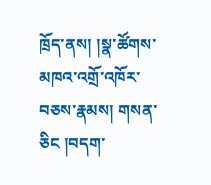ཁྲོད་ནས། །སྣ་ཚོགས་མཁའ་འགྲོ་འཁོར་བཅས་རྣམས། གསན་ཅིང །བདག་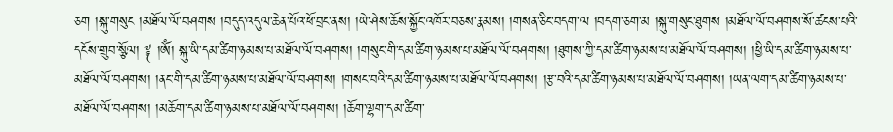ཅག །སྐུ་གསུང །མཐོལ་ལོ་བཤགས །བདུད་འདུལ་ཆེན་པོའ་ཕོ་བྲང་ནས། །ཡེ་ཤེས་ཆོས་སྐྱོང་འཁོར་བཅས་རྣམས། །གསན་ཅིང་བདག་ལ །བདག་ཅག་མ །སྐུ་གསུང་ཐུགས །མཐོལ་ལོ་བཤགས་སོ་ཚངས་པའི་དངོས་གྲུབ་སྩོལ། ༈ །ༀ། སྐུ་ཡི་དམ་ཚིག་ཉམས་པ་མཐོལ་ལོ་བཤགས། །གསུང་གི་དམ་ཚིག་ཉམས་པ་མཐོལ་ལོ་བཤགས། །ཐུགས་ཀྱི་དམ་ཚིག་ཉམས་པ་མཐོལ་ལོ་བཤགས། །ཕྱི་ཡི་དམ་ཚིག་ཉམས་པ་མཐོལ་ལོ་བཤགས། །ནང་གི་དམ་ཚིག་ཉམས་པ་མཐོལ་ལོ་བཤགས། །གསང་བའི་དམ་ཚིག་ཉམས་པ་མཐོལ་ལོ་བཤགས། །རྩ་བའི་དམ་ཚིག་ཉམས་པ་མཐོལ་ལོ་བཤགས། །ཡན་ལག་དམ་ཚིག་ཉམས་པ་མཐོལ་ལོ་བཤགས། །མཆོག་དམ་ཚིག་ཉམས་པ་མཐོལ་ལོ་བཤགས། །ཆོག་ལྷག་དམ་ཚིག་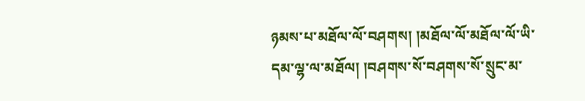ཉམས་པ་མཐོལ་ལོ་བཤགས། །མཐོལ་ལོ་མཐོལ་ལོ་ཡི་དམ་ལྷ་ལ་མཐོལ། །བཤགས་སོ་བཤགས་སོ་སྲུང་མ་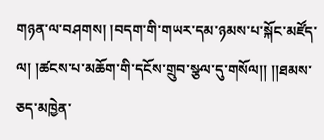གཉན་ལ་བཤགས། །བདག་གི་གཡར་དམ་ཉམས་པ་སྐོང་མཛོད་ལ། །ཚངས་པ་མཆོག་གི་དངོས་གྲུབ་སྩལ་དུ་གསོལ།། །།ཐམས་ཅད་མཁྱེན་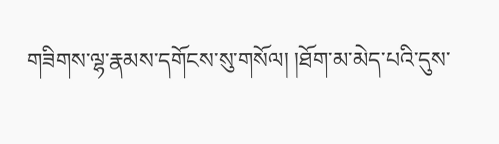གཟིགས་ལྷ་རྣམས་དགོངས་སུ་གསོལ། །ཐོག་མ་མེད་པའི་དུས་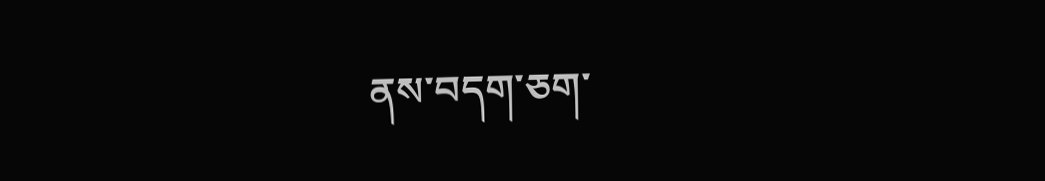ནས་བདག་ཅག་